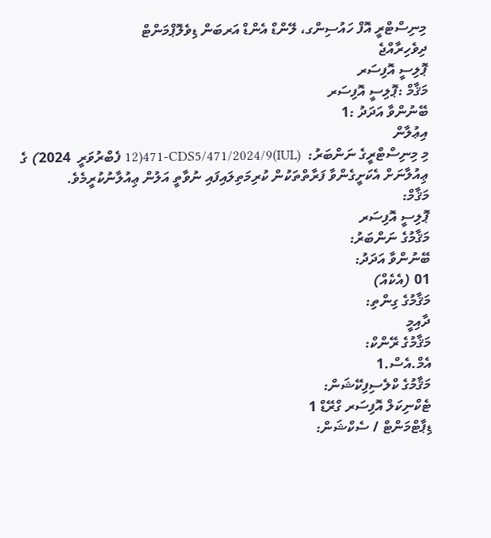މިނިސްޓްރީ އޮފް ހައުސިންގ، ލޭންޑް އެންޑް އަރބަން ޑިވެލޮޕްމަންޓް
ދިވެހިރާއްޖެ
ޕޮލިސީ އޮފިސަރ
މަޤާމް :ޕޮލިސީ އޮފިސަރ
ބޭނުންވާ އަދަދު :1
އިޢުލާން
މި މިނިސްޓްރީގެ ނަންބަރު:  (IUL)471-CDS5/471/2024/9(12 ފެބްރުވަރީ  2024) ގެ ޢިއުލާނަށް އެކަށީގެންވާ ފަރާތްތަކުން ކުރިމަތިލައިފައި ނުވާތީ އަލުން ޢިއުލާނުކުރީމެވެ.
މަޤާމް:
ޕޮލިސީ އޮފިސަރ
މަޤާމުގެ ނަންބަރު:
ބޭނުންވާ އަދަދު:
01 (އެކެއް)
މަޤާމުގެ ގިންތި:
ދާއިމީ
މަޤާމުގެ ރޭންކް:
އެމް.އެސް.1
މަޤާމުގެ ކްލެސިފިކޭޝަން:
ޓެކްނިކަލް އޮފިސަރ ގްރޭޑް 1
ޑިޕާޓްމަންޓް / ސެކްޝަން: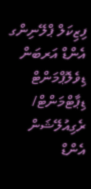ފިޒިކަލް ޕްލޭނިންގ އެންޑް އަރބަން ޑިވެލޮޕްމަންޓް ޑިޕާޓްމަންޓް/  ރެގިއުލޭޝަން އެންޑް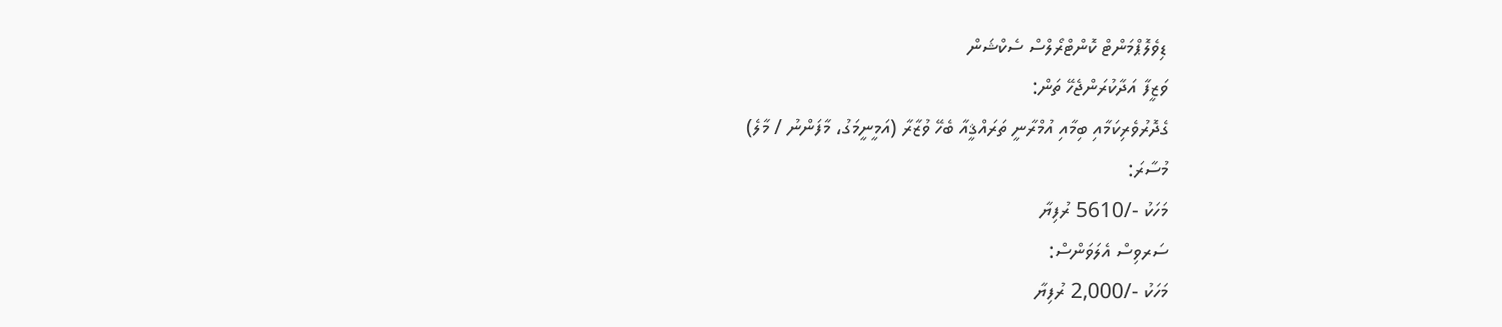ޑިވެލޮޕްމަންޓް ކޮންޓްރޯލްސް ސެކްޝަން
ވަޒީފާ އަދާކުރަންޖެހޭ ތަން:
ގެދޮރުވެރިކަމާއި ބިމާއި އުމްރާނީ ތަރައްޤީއާ ބެހޭ ވުޒާރާ (އަމީނީމަގު، މާފަންނު / މާލެ)
މުސާރަ:
މަހަކު -/5610 ރުފިޔާ
ސަރވިސް އެލަވަންސް:
މަހަކު -/2,000 ރުފިޔާ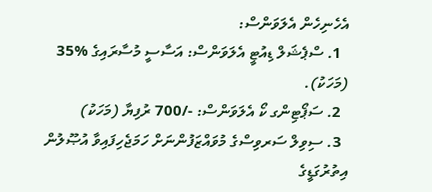އެހެނިހެން އެލަވަންސް:
  1. ސްޕެޝަލް ޑިއުޓީ އެލަވަންސް: އަސާސީ މުސާރައިގެ %35 (މަހަކު).
  2. ސަޕޯޓިންގ ކޯ އެލަވަންސް: -/700 ރުފިޔާ (މަހަކު)
  3. ސިވިލް ސަރވިސްގެ މުވައްޒަފުންނަށް ހަމަޖެހިފައިވާ އުޞޫލުން އިތުރުގަޑީގެ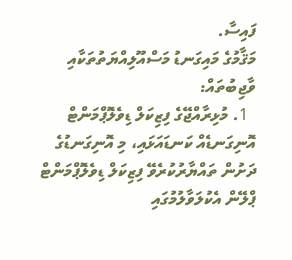ފައިސާ.
މަޤާމުގެ މައިގަނޑު މަސްއޫލިއްޔަތުތަކާއި ވާޖިބުތައް:
  1. މުޅިރާއްޖޭގެ ފިޒިކަލް ޑިވެލޮޕްމަންޓް އޮނިގަނޑެއް ކަނޑައަޅައި، މި އޮނިގަނޑުގެ ދަށުން ތައްޔާރުކުރެވޭ ފިޒިކަލް ޑިވެލޮޕްމަންޓް ޕްލޭން އެކުލަވާލުމުގައި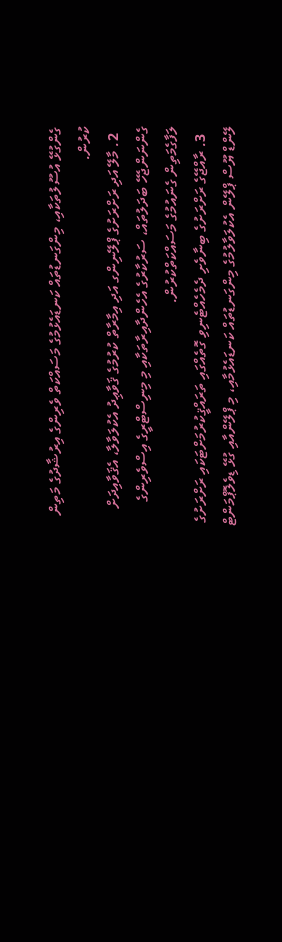ގެންގުޅޭ އުސޫލުތަކާއި، މިންގަނޑުތައް ކަނޑައެޅުމުގެ މަސައްކަތް ވެރިންގެ އިރުޝާދުގެ މަތިން ކުރުން.
  2. މާލޭ އަދި ރަށްރަށުގެ ޕްލޭނިންގ އަދި އިމާރާތް ކުރުމުގެ ޤަވާޢިދު އެކުލަވާލާ، އެޤަވާއިދަށް ގެންނަންޖެހޭ ބަދަލުތައް، ސަރުކާރުގެ އެހެންދާއިރާތަކާއި މި މިނިސްޓްރީގެ އިސްވެރިންގެ ލަފާގެމަތިން ގެނައުމުގެ މަސައްކަތްކުރުން.
  3. ރާއްޖޭގެ ރަށްރަށުގެ ބިނާވެށި ދެމެހެއްޓެނިވި ގޮތެއްގައި ތަރައްޤީކުރުމަށްޓަކައި ރަށްރަށުގެ ލޭންޑް ޔޫސް ޕްލޭން އެކުލަވާލުމުގެ މިންގަނޑުތައް ކަނޑައެޅުމާއި، މި ޕްލޭންއާއި ގުޅޭ ޑިވެލޮޕްމަންޓް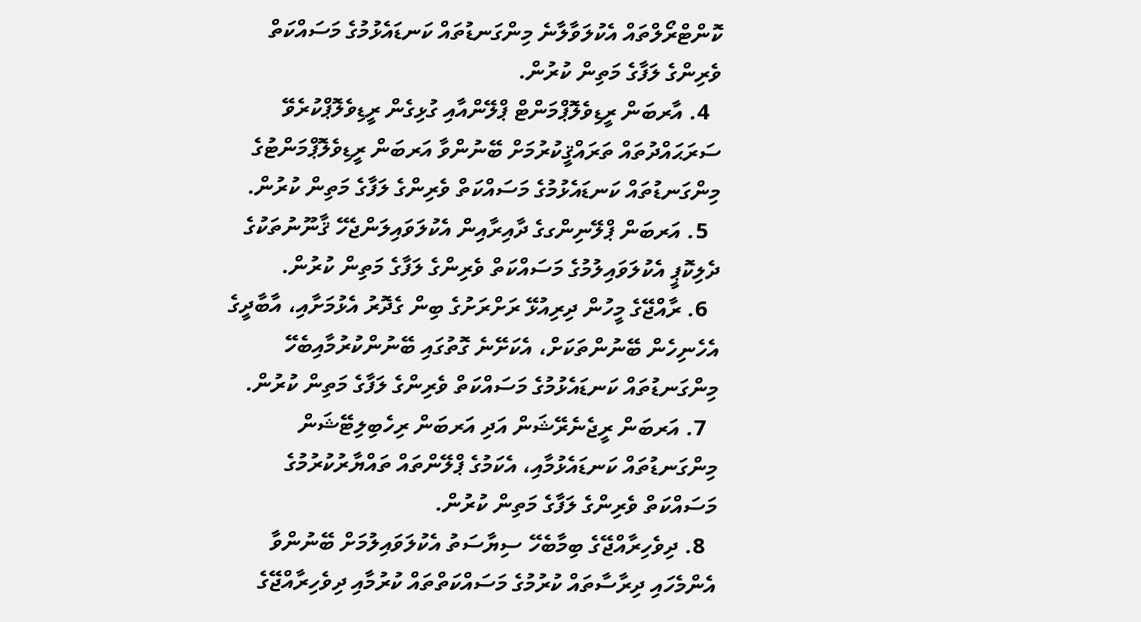ކޮންޓްރޯލްތައް އެކުލަވާލާނެ މިންގަނޑުތައް ކަނޑައެޅުމުގެ މަސައްކަތް ވެރިންގެ ލަފާގެ މަތިން ކުރުން.
  4. އާރބަން ރީޑިވެލޮޕްމަންޓް ޕްލޭންއާއި ގުޅިގެން ރީޑިވެލޮޕްކުރެވޭ ސަރަޙައްދުތައް ތަރައްޤީކުރުމަށް ބޭނުންވާ އަރބަން ރީޑިވެލޮޕްމަންޓުގެ މިންގަނޑުތައް ކަނޑައެޅުމުގެ މަސައްކަތް ވެރިންގެ ލަފާގެ މަތިން ކުރުން.
  5. އަރބަން ޕްލޭނިންގގެ ދާއިރާއިން އެކުލަވައިލަންޖެހޭ ޤާނޫނުތަކުގެ ދެލިކޮޕީ އެކުލަވައިލުމުގެ މަސައްކަތް ވެރިންގެ ލަފާގެ މަތިން ކުރުން.
  6. ރާއްޖޭގެ މީހުން ދިރިއުޅޭ ރަށްރަށުގެ ބިން ގެދޮރު އެޅުމަށާއި، އާބާދީގެ އެހެނިހެން ބޭނުންތަކަށް، އެކަށޭނެ ގޮތުގައި ބޭނުންކުރުމާއިބެހޭ މިންގަނޑުތައް ކަނޑައެޅުމުގެ މަސައްކަތް ވެރިންގެ ލަފާގެ މަތިން ކުރުން.
  7. އަރބަން ރީޖެނެރޭޝަން އަދި އަރބަން ރިހެބިލިޓޭޝަން މިންގަނޑުތައް ކަނޑައެޅުމާއި، އެކަމުގެ ޕްލޭންތައް ތައްޔާރުކުރުމުގެ މަސައްކަތް ވެރިންގެ ލަފާގެ މަތިން ކުރުން.
  8. ދިވެހިރާއްޖޭގެ ބިމާބެހޭ ސިޔާސަތު އެކުލަވައިލުމަށް ބޭނުންވާ އެންމެހައި ދިރާސާތައް ކުރުމުގެ މަސައްކަތްތައް ކުރުމާއި ދިވެހިރާއްޖޭގެ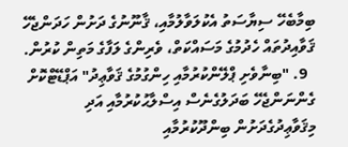ބިމާބެހޭ ސިޔާސަތު އެކުލަވާލުމާއި، ޤާނޫނުގެ ދަށުން ހަދަންޖެހޭ ޤަވާއިދުތައް ހެދުމުގެ މަސައްކަތް، ވެރިންގެ ލަފާގެ މަތިން ކުރުން.
  9. "ބިނާވެށި ޕްލޭންކުރުމާއި ހިންގުމުގެ ޤަވާޢިދު" އަޕްޑޭޓްކޮށް ގެންނަންޖެހޭ ބަދަލުގެނެސް އިސްލާޙުކުރުމާއި އަދި މިޤަވާޢިދުގެދަށުން ބިންދޫކުރުމާއި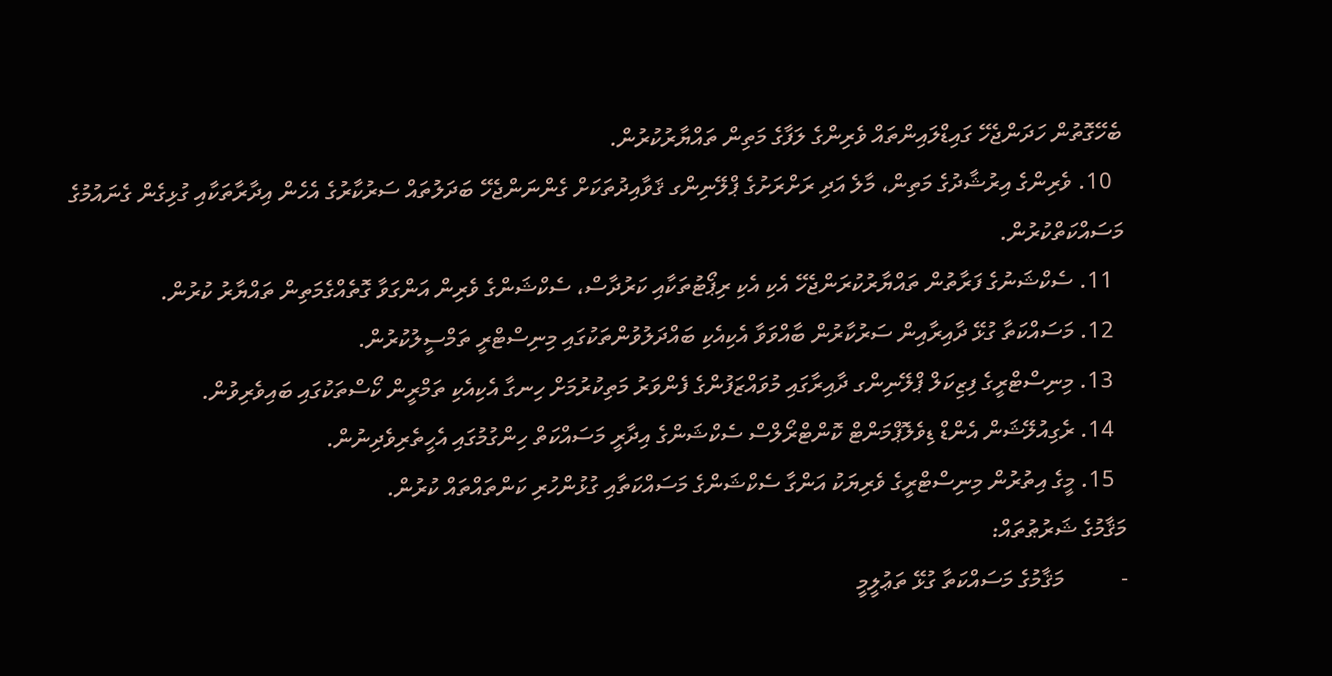ބެހޭގޮތުން ހަދަންޖެހޭ ގައިޑްލައިންތައް ވެރިންގެ ލަފާގެ މަތިން ތައްޔާރުކުރުން.
  10. ވެރިންގެ އިރުޝާދުގެ މަތިން، މާލެ އަދި ރަށްރަށުގެ ޕްލޭނިންގ ޤަވާއިދުތަކަށް ގެންނަންޖެހޭ ބަދަލުތައް ސަރުކާރުގެ އެހެން އިދާރާތަކާއި ގުޅިގެން ގެނައުމުގެ މަސައްކަތްކުރުން.
  11. ސެކްޝަނުގެ ފަރާތުން ތައްޔާރުކުރަންޖެހޭ އެކި އެކި ރިޕޯޓުތަކާއި ކަރުދާސް، ސެކްޝަންގެ ވެރިން އަންގަވާ ގޮތެއްގެމަތިން ތައްޔާރު ކުރުން.
  12. މަސައްކަތާ ގުޅޭ ދާއިރާއިން ސަރުކާރުން ބާއްވަވާ އެކިއެކި ބައްދަލުވުންތަކުގައި މިނިސްޓްރީ ތަމްސީލުކުރުން.
  13. މިނިސްޓްރީގެ ފިޒިކަލް ޕްލޭނިންގ ދާއިރާގައި މުވައްޒަފުންގެ ފެންވަރު މަތިކުރުމަށް ހިނގާ އެކިއެކި ތަމްރީން ކޯސްތަކުގައި ބައިވެރިވުން.
  14. ރެގިއުލޭޝަން އެންޑް ޑިވެލޮޕްމަންޓް ކޮންޓްރޯލްސް ސެކްޝަންގެ އިދާރީ މަސައްކަތް ހިންގުމުގައި އެހީތެރިވެދިނުން.
  15. މީގެ އިތުރުން މިނިސްޓްރީގެ ވެރިޔަކު އަންގާ ސެކްޝަންގެ މަސައްކަތާއި ގުޅުންހުރި ކަންތައްތައް ކުރުން.
މަޤާމުގެ ޝަރުޠުތައް:
-          މަޤާމުގެ މަސައްކަތާ ގުޅޭ ތަޢުލީމީ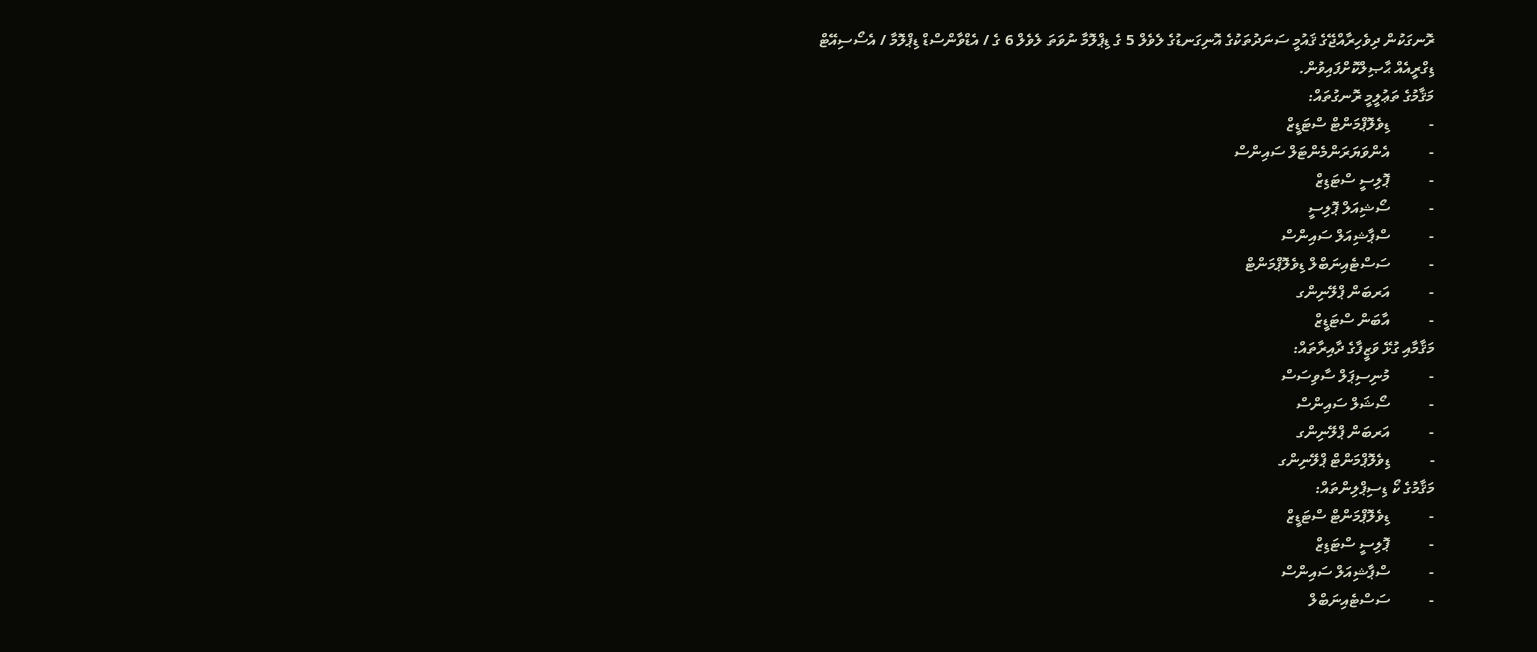ރޮނގަކުން ދިވެހިރާއްޖޭގެ ޤައުމީ ސަނަދުތަކުގެ އޮނިގަނޑުގެ ލެވެލް 5 ގެ ޑިޕްލޮމާ ނުވަތަ ލެވެލް 6 ގެ / އެޑްވާންސްޑް ޑިޕްލޮމާ / އެސޯސިއޭޓް ޑިގްރީއެއް ޙާޞިލްކޮށްފައިވުން.
މަޤާމުގެ ތަޢުލީމީ ރޮނގުތައް:
-          ޑިވެލޮޕްމަންޓް ސްޓަޑީޒް
-          އެންވަޔަރަންމެންޓަލް ސައިންސް
-          ޕޮލިސީ ސްޓަޑިޒް
-          ސޯޝިއަލް ޕޮލިސީ
-          ސްޕާޝިއަލް ސައިންސް
-          ސަސްޓެއިނަބްލް ޑިވެލޮޕްމަންޓް
-          އަރބަން ޕްލޭނިންގ
-          އާބަން ސްޓަޑީޒް
މަޤާމާއި ގުޅޭ ވަޒީފާގެ ދާއިރާތައް:
-          މުނިސިޕަލް ސާވިސަސް
-          ސޯޝަލް ސައިންސް
-          އަރބަން ޕްލޭނިންގ
-          ޑިވެލޮޕްމަންޓް ޕްލޭނިންގ
މަޤާމުގެ ކޯ ޑިސިޕްލިންތައް:
-          ޑިވެލޮޕްމަންޓް ސްޓަޑީޒް
-          ޕޮލިސީ ސްޓަޑިޒް
-          ސްޕާޝިއަލް ސައިންސް
-          ސަސްޓެއިނަބްލް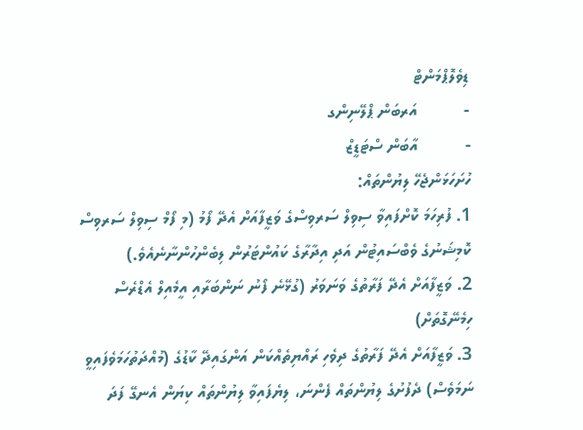ޑިވެލޮޕްމަންޓް
-          އަރބަން ޕްލޭނިންގ
-          އާބަން ސްޓަޑީޒް
ހުށަހަޅަންޖެހޭ ލިޔުންތައް:
1. ފުރިހަމަ ކޮށްފައިވާ ސިވިލް ސަރވިސްގެ ވަޒީފާއަށް އެދޭ ފޯމު (މި ފޯމް ސިވިލް ސަރވިސް ކޮމިޝަނުގެ ވެބްސައިޓުން އަދި އިދާރާގެ ކައުންޓަރުން ލިބެންހުންނާނެއެވެ.)
2. ވަޒީފާއަށް އެދޭ ފަރާތުގެ ވަނަވަރު (ގުޅޭނެ ފޯނު ނަންބަރާއި އީމެއިލް އެޑްރެސް ހިމެނޭގޮތަށް)
3. ވަޒީފާއަށް އެދޭ ފަރާތުގެ ދިވެހި ރައްޔިތެއްކަން އަންގައިދޭ ކާޑުގެ (މުއްދަތުހަމަވެފައިވީ ނަމަވެސް) ދެފުށުގެ ލިޔުންތައް ފެންނަ، ލިޔެފައިވާ ލިޔުންތައް ކިޔަން އެނގޭ ފަދަ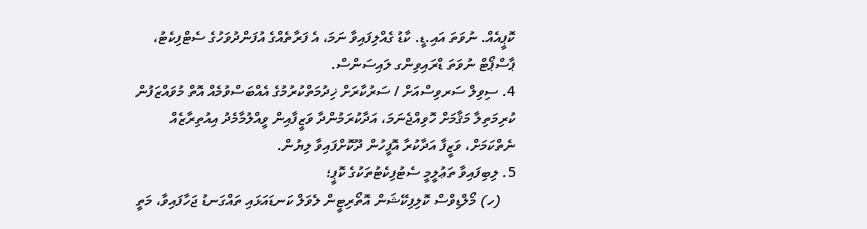ކޮޕީއެއް. ނުވަތަ އައި.ޑީ. ކާޑު ގެއްލިފައިވާ ނަމަ، އެ ފަރާތެއްގެ އުފަންދުވަހުގެ ސެޓްފިކެޓު، ޕާސްޕޯޓް ނުވަތަ ޑްރައިވިންގ ލައިސަންސް.
4. ސިވިލް ސަރވިސްއަށް / ސަރުކާރަށް ޚިދުމަތްކުރުމުގެ އެއްބަސްވުމެއް އޮތް މުވައްޒަފުން ކުރިމަތިލާ މަޤާމަށް ހޮވިއްޖެނަމަ، އަދާކުރަމުންދާ ވަޒީފާއިން ވީއްލުމާމެދު އިއުތިރާޒެއް ނެތްކަމަށް، ވަޒީފާ އަދާކުރާ އޮފީހުން ދޫކޮށްފައިވާ ލިޔުން.
5. ލިބިފައިވާ ތަޢުލީމީ ސެޓުފިކެޓުތަކުގެ ކޮޕީ؛
    (ހ) މޯލްޑިވްސް ކޮލިފިކޭޝަން އޮތޯރިޓީން ލެވަލް ކަނޑައަޅައި ތައްގަނޑު ޖަހާފައިވާ، މަތީ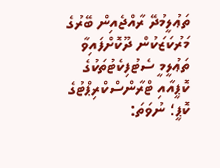ތަޢުލީމުދޭ ރާއްޖެއިން ބޭރުގެ މަރުކަޒަކުން ދޫކޮށްފައިވާ ތަޢުލީމީ ސެޓުފިކެޓުތަކުގެ ކޮޕީއާއި ޓްރާންސްކްރިޕްޓުގެ ކޮޕީ؛ ނުވަތަ: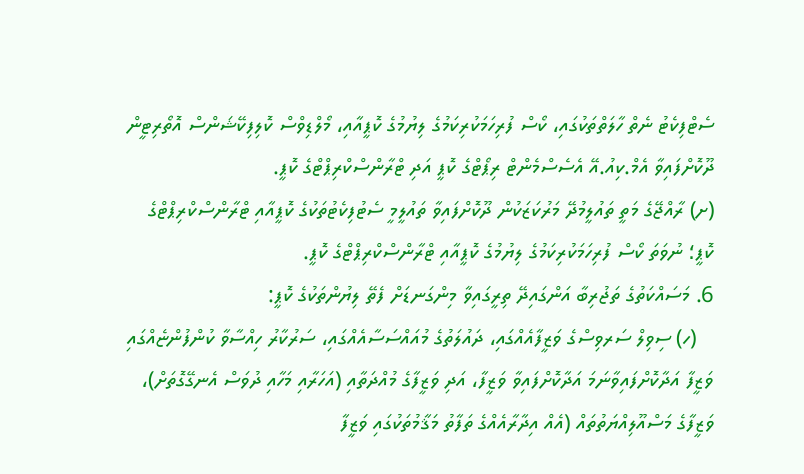ސެޓްފިކެޓު ނެތް ހާލަތްތަކުގައި، ކޯސް ފުރިހަމަކުރިކަމުގެ ލިޔުމުގެ ކޮޕީއާއި، މޯލްޑިވްސް ކޮލިފިކޭޝަންސް އޮތޯރިޓީން ދޫކޮށްފައިވާ އެމް.ކިއު.އޭ އެސެސްމެންޓް ރިޕޯޓްގެ ކޮޕީ އަދި ޓްރާންސްކްރިޕްޓްގެ ކޮޕީ.
(ށ) ރާއްޖޭގެ މަތީ ތައުލީމުދޭ މަރުކަޒަކުން ދޫކޮށްފައިވާ ތައުލީމީ ސެޓުފިކެޓުތަކުގެ ކޮޕީއާއި ޓްރާންސްކްރިޕްޓްގެ ކޮޕީ؛ ނުވަތަ ކޯސް ފުރިހަމަކުރިކަމުގެ ލިޔުމުގެ ކޮޕީއާއި ޓްރާންސްކްރިޕްޓްގެ ކޮޕީ.
6. މަސައްކަތުގެ ތަޖުރިބާ އަންގައިދޭ ތިރީގައިވާ މިންގަނޑަށް ފެތޭ ލިޔުންތަކުގެ ކޮޕީ:
   (ހ) ސިވިލް ސަރވިސްގެ ވަޒީފާއެއްގައި، ދައުލަތުގެ މުއައްސަސާއެއްގައި، ސަރުކާރު ހިއްސާވާ ކުންފުންޏެއްގައި ވަޒީފާ އަދާކޮށްފައިވާނަމަ އަދާކޮށްފައިވާ ވަޒީފާ، އަދި ވަޒީފާގެ މުއްދަތާއި (އަހަރާއި މަހާއި ދުވަސް އެނގޭގޮތަށް)، ވަޒީފާގެ މަސްއޫލިއްޔަތުތައް (އެއް އިދާރާއެއްގެ ތަފާތު މަޤާމުތަކުގައި ވަޒީފާ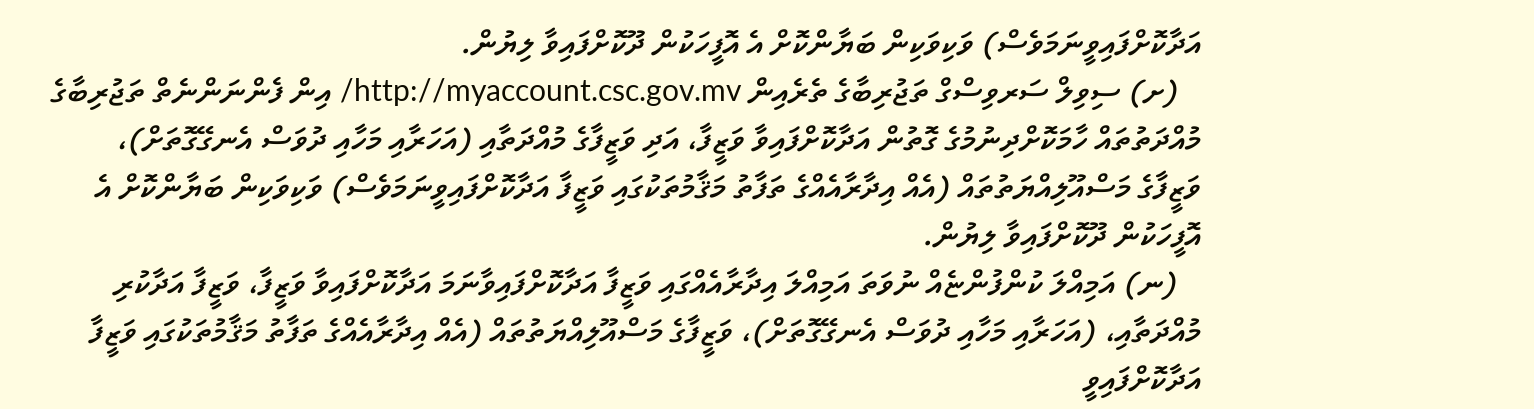އަދާކޮށްފައިވީނަމަވެސް) ވަކިވަކިން ބަޔާންކޮށް އެ އޮފީހަކުން ދޫކޮށްފައިވާ ލިޔުން.
   (ށ) ސިވިލް ސަރވިސްގް ތަޖުރިބާގެ ތެރެއިން http://myaccount.csc.gov.mv/ އިން ފެންނަންނެތް ތަޖުރިބާގެ މުއްދަތުތައް ހާމަކޮށްދިނުމުގެ ގޮތުން އަދާކޮށްފައިވާ ވަޒީފާ، އަދި ވަޒީފާގެ މުއްދަތާއި (އަހަރާއި މަހާއި ދުވަސް އެނގޭގޮތަށް)، ވަޒީފާގެ މަސްއޫލިއްޔަތުތައް (އެއް އިދާރާއެއްގެ ތަފާތު މަޤާމުތަކުގައި ވަޒީފާ އަދާކޮށްފައިވީނަމަވެސް) ވަކިވަކިން ބަޔާންކޮށް އެ އޮފީހަކުން ދޫކޮށްފައިވާ ލިޔުން.
   (ނ) އަމިއްލަ ކުންފުންޏެއް ނުވަތަ އަމިއްލަ އިދާރާއެއްގައި ވަޒީފާ އަދާކޮށްފައިވާނަމަ އަދާކޮށްފައިވާ ވަޒީފާ، ވަޒީފާ އަދާކުރި މުއްދަތާއި، (އަހަރާއި މަހާއި ދުވަސް އެނގޭގޮތަށް)، ވަޒީފާގެ މަސްއޫލިއްޔަތުތައް (އެއް އިދާރާއެއްގެ ތަފާތު މަޤާމުތަކުގައި ވަޒީފާ އަދާކޮށްފައިވީ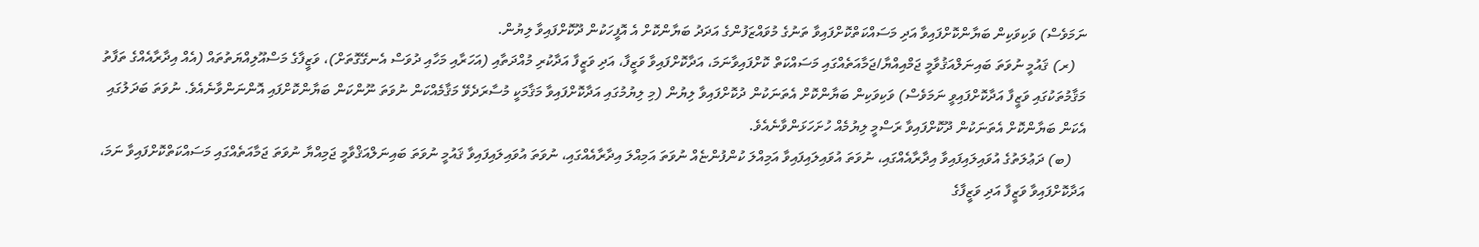ނަމަވެސް) ވަކިވަކިން ބަޔާންކޮށްފައިވާ އަދި މަސައްކަތްކޮށްފައިވާ ތަނުގެ މުވައްޒަފުންގެ އަދަދު ބަޔާންކޮށް އެ އޮފީހަކުން ދޫކޮށްފައިވާ ލިޔުން.
   (ރ) ޤައުމީ ނުވަތަ ބައިނަލްއަޤުވާމީ ޖަމްއިއްޔާ/ޖަމާއަތެއްގައި މަސައްކަތް ކޮށްފައިވާނަމަ، އަދާކޮށްފައިވާ ވަޒީފާ، އަދި ވަޒީފާ އަދާކުރި މުއްދަތާއި (އަހަރާއި މަހާއި ދުވަސް އެނގޭގޮތަށް)، ވަޒީފާގެ މަސްއޫލިއްޔަތުތައް (އެއް އިދާރާއެއްގެ ތަފާތު މަޤާމުތަކުގައި ވަޒީފާ އަދާކޮށްފައިވީ ނަމަވެސް) ވަކިވަކިން ބަޔާންކޮށް އެތަނަކުން ދުކޮށްފައިވާ ލިޔުން (މި ލިޔުމުގައި އަދާކޮށްފައިވާ މަޤާމަކީ މުސާރަދެވޭ މަޤާމެއްކަން ނުވަތަ ނޫންކަން ބަޔާންކޮށްފައި އޮންނަންވާނެއެވެ. ނުވަތަ ބަދަލުގައި އެކަން ބަޔާންކޮށް އެތަނަކުން ދޫކޮށްފައިވާ ރަސްމީ ލިޔުމެއް ހުށަހަޅަންވާނެއެވެ.
    (ބ) ދަޢުލަތުގެ އުވައިލައިފައިވާ އިދާރާއެއްގައި، ނުވަތަ އުވައިލައިފައިވާ އަމިއްލަ ކުންފުންޏެއް ނުވަތަ އަމިއްލަ އިދާރާއެއްގައި، ނުވަތަ އުވައިލައިފައިވާ ޤައުމީ ނުވަތަ ބައިނަލްއަޤްވާމީ ޖަމިއްޔާ ނުވަތަ ޖަމާއަތެއްގައި މަސައްކަތްކޮށްފައިވާ ނަމަ، އަދާކޮށްފައިވާ ވަޒީފާ އަދި ވަޒީފާގެ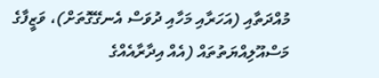މުއްދަތާއި (އަހަރާއި މަހާއި ދުވަސް އެނގޭގޮތަށް)، ވަޒީފާގެ މަސްއޫލިއްޔަތުތައް (އެއް އިދާރާއެއްގެ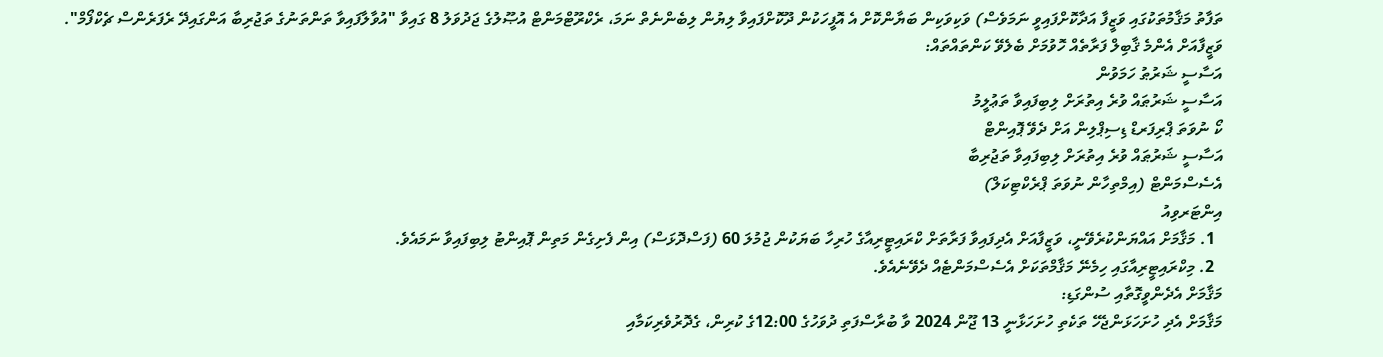ތަފާތު މަޤާމުތަކުގައި ވަޒީފާ އަދާކޮށްފައިވީ ނަމަވެސް) ވަކިވަކިން ބަޔާންކޮށް އެ އޮފީހަކުން ދޫކޮށްފައިވާ ލިޔުން ލިބެންނެތް ނަމަ، ރެކްރޫޓްމަންޓް އުޞޫލުގެ ޖަދުވަލު 8 ގައިވާ "އުވާލާފައިވާ ތަންތަނުގެ ތަޖުރިބާ އަންގައިދޭ ރެފަރެންސް ޗެކްފޯމް".
ވަޒީފާއަށް އެންމެ ޤާބިލް ފަރާތެއް ހޮވުމަށް ބެލެވޭ ކަންތައްތައް:
އަސާސީ ޝަރުޠު ހަމަވުން
އަސާސީ ޝަރުޠައް ވުރެ އިތުރަށް ލިބިފައިވާ ތަޢުލީމު
ކޯ ނުވަތަ ޕްރިފަރޑް ޑިސިޕްލިން އަށް ދެވޭ ޕޮއިންޓް
އަސާސީ ޝަރުޠައް ވުރެ އިތުރަށް ލިބިފައިވާ ތަޖުރިބާ
އެސެސްމަންޓް (އިމްތިހާން ނުވަތަ ޕްރެކްޓިކަލް)
އިންޓަރވިއު
  1. މަޤާމަށް އައްޔަންކުރެވޭނީ، ވަޒީފާއަށް އެދިފައިވާ ފަރާތަށް ކްރައިޓީރިއާގެ ހުރިހާ ބަޔަކުން ޖުމުލަ 60 (ފަސްދޮޅަސް) އިން ފެށިގެން މަތިން ޕޮއިންޓު ލިބިފައިވާ ނަމައެވެ.
  2. މިކްރައިޓީރިއާގައި ހިމެނޭ މަޤާމްތަކަށް އެސެސްމަންޓެއް ދެވޭނެއެވެ.
މަޤާމަށް އެދެންވީގޮތާއި ސުންގަޑި:
މަޤާމަށް އެދި ހުށަހަޅަންޖެހޭ ތަކެތި ހުށަހަޅާނީ 13 ޖޫން 2024 ވާ ބުރާސްފަތި ދުވަހުގެ 12:00ގެ ކުރިން، ގެދޮރުވެރިކަމާއި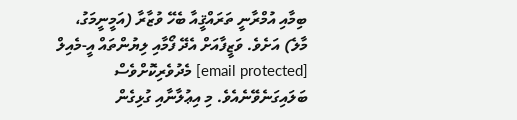ބިމާއި އުމްރާނީ ތަރައްޤީއާ ބެހޭ ވުޒާރާ (އަމީނީމަގު، މާލެ) އަށެވެ. ވަޒީފާއަށް އެދޭ ފޯމާއި ލިޔުންތައް އީ-މެއިލް [email protected] މެދުވެރިކޮށްވެސް ބަލައިގަނެވޭނެއެވެ. މި އިޢުލާނާއި ގުޅިގެން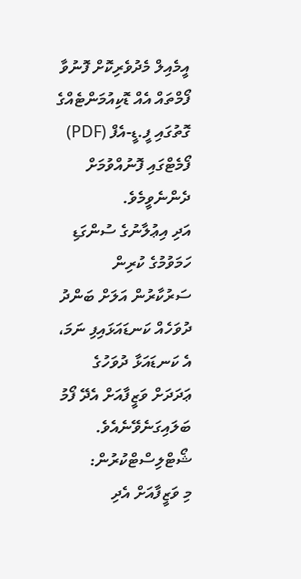އީމެއިލް މެދުވެރިކޮށް ފޮނުވާ ފޯމްތައް އެއް ޑޮކިއުމަންޓެއްގެ ގޮތުގައި ފީ.ޑީ-އެފް (PDF) ފޯމެޓްގައި ފޮނުއްވުމަށް ދެންނެވީމެވެ.
އަދި އިޢުލާނުގެ ސުންގަޑި ހަމަވުމުގެ ކުރިން ސަރުކާރުން އަލަށް ބަންދު ދުވަހެއް ކަނޑައަޅައިފި ނަމަ، އެ ކަނޑައަޅާ ދުވަހުގެ ޢަދަދަށް ވަޒީފާއަށް އެދޭ ފޯމު ބަލައިގަނެވޭނެއެވެ.
ޝޯޓްލިސްޓްކުރުން:
މި ވަޒީފާއަށް އެދި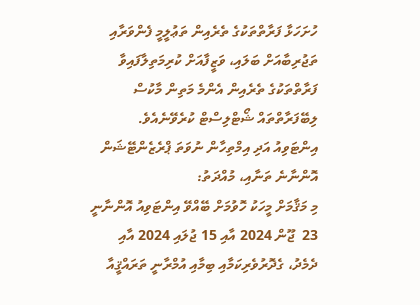ހުށަހަޅާ ފަރާތްތަކުގެ ތެރެއިން ތަޢުލީމީ ފެންވަރާއި ތަޖުރިބާއަށް ބަލައި، ވަޒީފާއަށް ކުރިމަތިލާފައިވާ ފަރާތްތަކުގެ ތެރެއިން އެންމެ މަތިން މާކުސް ލިބޭފަރާތްތައް ޝޯޓްލިސްޓް ކުރެވޭނެއެވެ.
އިންޓަވިއު އަދި އިމްތިހާން ނުވަތަ ޕްރެޒެންޓޭޝަން  އޮންނާނެ ތަނާއި، މުއްދަތު:
މި މަޤާމަށް މީހަކު ހޮވުމަށް ބޭއްވޭ އިންޓަވިއު އޮންނާނީ 23  ޖޫން 2024 އާއި 15 ޖުލައި 2024 އާއި ދެމެދު، ގެދޮރުވެރިކަމާއި ބިމާއި އުމްރާނީ ތަރައްޤީއާ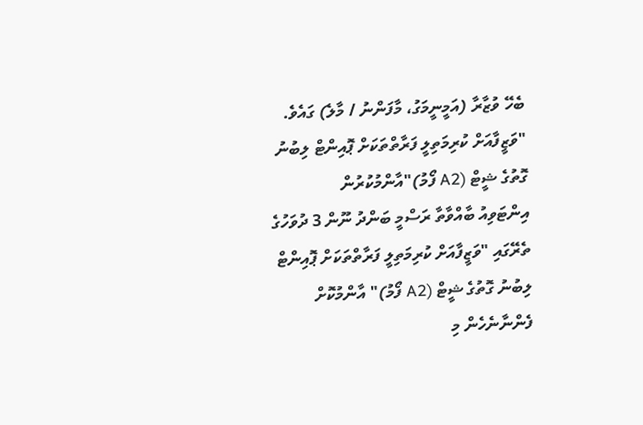ބެހޭ ވުޒާރާ (އަމީނީމަގު، މާފަންނު / މާލެ) ގައެވެ.
"ވަޒީފާއަށް ކުރިމަތިލީ ފަރާތްތަކަށް ޕޮއިންޓް ލިބުނު ގޮތުގެ ޝީޓް (A2 ފޯމު)"އާންމުކުރުން
އިންޓަވިއު ބާއްވާތާ ރަސްމީ ބަންދު ނޫން 3 ދުވަހުގެ ތެރޭގައި "ވަޒީފާއަށް ކުރިމަތިލީ ފަރާތްތަކަށް ޕޮއިންޓް ލިބުނު ގޮތުގެ ޝީޓް (A2 ފޯމު)" އާންމުކޮށް ފެންނާނެހެން މި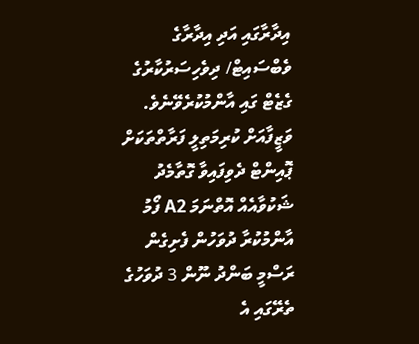އިދާރާގައި އަދި އިދާރާގެ ވެބްސައިޓް/ ދިވެހިސަރުކާރުގެ ގެޒެޓް ގައި އާންމުކުރެވޭނެވެ. ވަޒީފާއަށް ކުރިމަތިލީ ފަރާތްތަކަށް ޕޮއިންޓް ދެވިފައިވާ ގޮތާމެދު ޝަކުވާއެއް އޮތްނަމަ A2 ފޯމު އާންމުކުރާ ދުވަހުން ފެށިގެން ރަސްމީ ބަންދު ނޫން 3 ދުވަހުގެ ތެރޭގައި އެ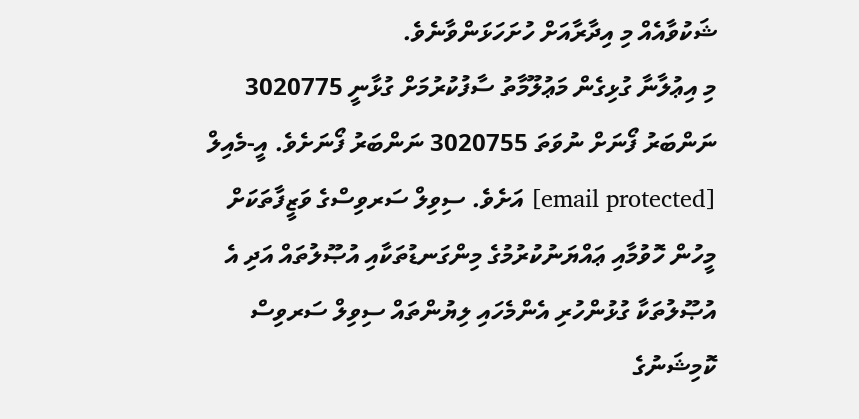ޝަކުވާއެއް މި އިދާރާއަށް ހުށަހަޅަންވާނެވެ.
މި އިޢުލާނާ ގުޅިގެން މަޢުލޫމާތު ސާފުކުރުމަށް ގުޅާނީ 3020775 ނަންބަރު ފޯނަށް ނުވަތަ 3020755 ނަންބަރު ފޯނަށެވެ. އީ-މެއިލް [email protected] އަށެވެ. ސިވިލް ސަރވިސްގެ ވަޒީފާތަކަށް މީހުން ހޮވުމާއި ޢައްޔަނުކުރުމުގެ މިންގަނޑުތަކާއި އުޞޫލުތައް އަދި އެ އުޞޫލުތަކާ ގުޅުންހުރި އެންމެހައި ލިޔުންތައް ސިވިލް ސަރވިސް ކޮމިޝަނުގެ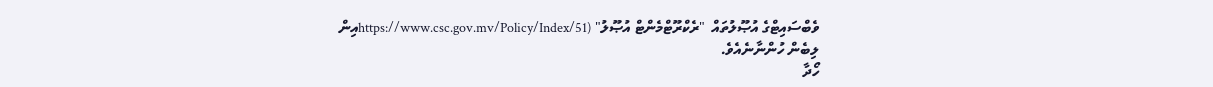ވެބްސައިޓްގެ އުޞޫލުތައް  "ރެކްރޫޓްމެންޓް އުޞޫލު" (https://www.csc.gov.mv/Policy/Index/51އިން ލިބެން ހުންނާނެއެވެ.
ހޯދާ